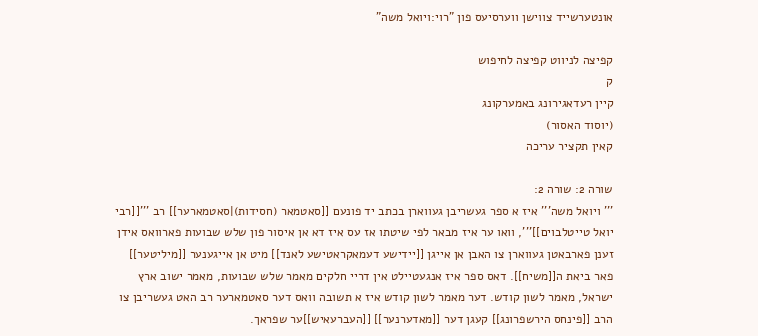אונטערשייד צווישן ווערסיעס פון "רוי:ויואל משה"

קפיצה לניווט קפיצה לחיפוש
ק
קיין רעדאגירונג באמערקונג
(יוסוד האסור)
קאין תקציר עריכה

שורה 2: שורה 2:
''' ויואל משה''' איז א ספר געשריבן געווארן בכתב יד פונעם [[סאטמאר (חסידות)|סאטמארער]] רב '''[[רבי יואל טייטלבוים]]''', וואו ער איז מבאר לפי שיטתו אז עס איז דא אן איסור פון שלש שבועות פארוואס אידן זענן פארבאטן געווארן צו האבן אן אייגן [[יידישע דעמאקראטישע לאנד]] מיט אן אייגענער [[מיליטער]] פאר ביאת ה[[משיח]]. דאס ספר איז אנגעטיילט אין דריי חלקים מאמר שלש שבועות, מאמר ישוב ארץ ישראל, מאמר לשון קודש. דער מאמר לשון קודש איז א תשובה וואס דער סאטמארער רב האט געשריבן צו הרב [[פינחס הירשפרונג]] קעגן דער [[מאדערנער]] [[העברעאיש]]ער שפראך.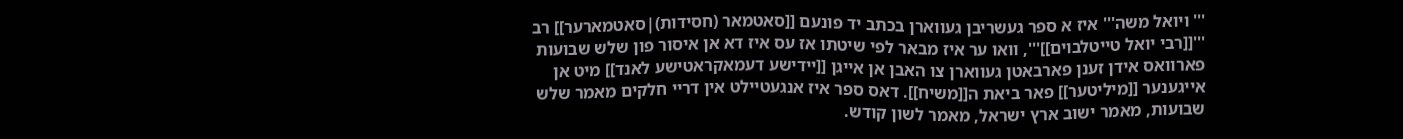''' ויואל משה''' איז א ספר געשריבן געווארן בכתב יד פונעם [[סאטמאר (חסידות)|סאטמארער]] רב '''[[רבי יואל טייטלבוים]]''', וואו ער איז מבאר לפי שיטתו אז עס איז דא אן איסור פון שלש שבועות פארוואס אידן זענן פארבאטן געווארן צו האבן אן אייגן [[יידישע דעמאקראטישע לאנד]] מיט אן אייגענער [[מיליטער]] פאר ביאת ה[[משיח]]. דאס ספר איז אנגעטיילט אין דריי חלקים מאמר שלש שבועות, מאמר ישוב ארץ ישראל, מאמר לשון קודש.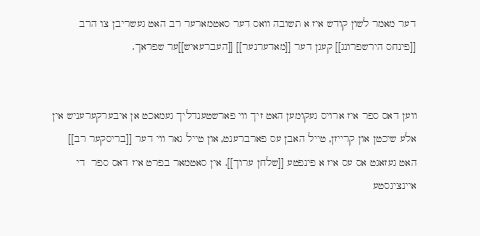דער מאמר לשון קודש איז א תשובה וואס דער סאטמארער רב האט געשריבן צו הרב [[פינחס הירשפרונג]] קעגן דער [[מאדערנער]] [[העברעאיש]]ער שפראך.


ווען דאס ספר איז ארויס געקומען האט זיך ווי פארשטענדליך געמאכט אן איבערקערעניש אין אלע שיכטן און קרייזן, טייל האבן עס פארברענט, און טייל גאר ווי דער [[בריסקער רב]]  האט געזאגט אס עס איז א פינפטע [[שלחן ערוך]]. אין סאטמאר בפרט איז דאס ספר  די איינציגסטע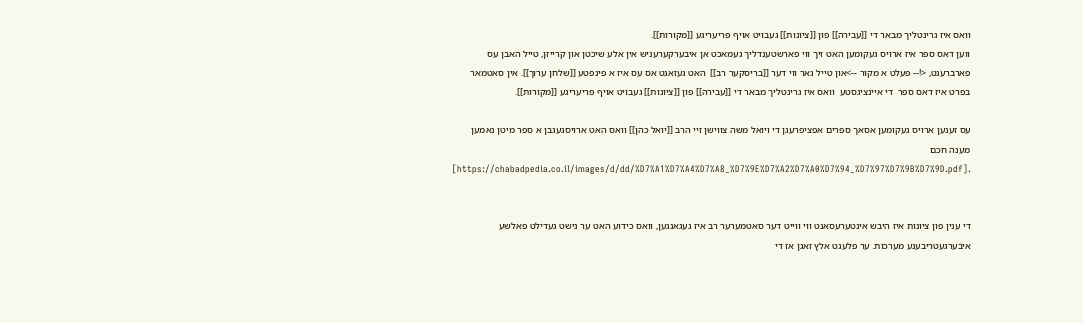וואס איז גרינטליך מבאר די [[עבירה]] פון [[ציונות]] געבויט אויף פריעריגע [[מקורות]].
ווען דאס ספר איז ארויס געקומען האט זיך ווי פארשטענדליך געמאכט אן איבערקערעניש אין אלע שיכטן און קרייזן, טייל האבן עס פארברענט, <!-- פעלט א מקור -->און טייל גאר ווי דער [[בריסקער רב]]  האט געזאגט אס עס איז א פינפטע [[שלחן ערוך]]. אין סאטמאר בפרט איז דאס ספר  די איינציגסטע  וואס איז גרינטליך מבאר די [[עבירה]] פון [[ציונות]] געבויט אויף פריעריגע [[מקורות]].

עס זענען ארויס געקומען אסאך ספרים אפציפרעגן די ויואל משה צווישן זיי הרב [[יואל כהן]] וואס האט ארויסגעגבן א ספר מיטן נאמען מענה חכם .[https://chabadpedia.co.il/images/d/dd/%D7%A1%D7%A4%D7%A8_%D7%9E%D7%A2%D7%A0%D7%94_%D7%97%D7%9B%D7%9D.pdf]


די ענין פון ציונות איז היבש אינטערעסאנט ווי ווייט דער סאטמערער רב איז געגאנגען, וואס כידוע האט ער נישט געדילט פאלשע איבערגעטריבענע מערכות. ער פלעגט אלץ זאגן אז די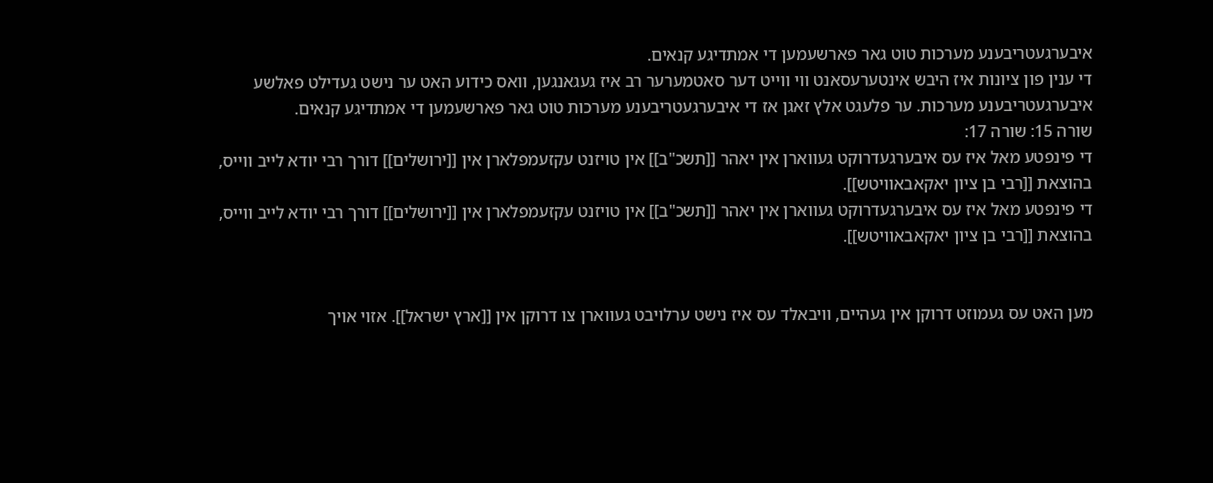איבערגעטריבענע מערכות טוט גאר פארשעמען די אמתדיגע קנאים.
די ענין פון ציונות איז היבש אינטערעסאנט ווי ווייט דער סאטמערער רב איז געגאנגען, וואס כידוע האט ער נישט געדילט פאלשע איבערגעטריבענע מערכות. ער פלעגט אלץ זאגן אז די איבערגעטריבענע מערכות טוט גאר פארשעמען די אמתדיגע קנאים.
שורה 15: שורה 17:
די פינפטע מאל איז עס איבערגעדרוקט געווארן אין יאהר [[תשכ"ב]] אין טויזנט עקזעמפלארן אין [[ירושלים]] דורך רבי יודא לייב ווייס, בהוצאת [[רבי בן ציון יאקאבאוויטש]].
די פינפטע מאל איז עס איבערגעדרוקט געווארן אין יאהר [[תשכ"ב]] אין טויזנט עקזעמפלארן אין [[ירושלים]] דורך רבי יודא לייב ווייס, בהוצאת [[רבי בן ציון יאקאבאוויטש]].


מען האט עס געמוזט דרוקן אין געהיים, וויבאלד עס איז נישט ערלויבט געווארן צו דרוקן אין [[ארץ ישראל]]. אזוי אויך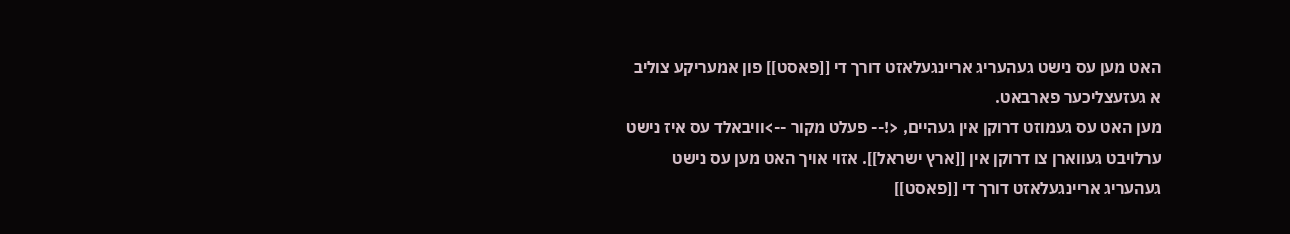האט מען עס נישט געהעריג אריינגעלאזט דורך די [[פאסט]] פון אמעריקע צוליב א געזעצליכער פארבאט.
מען האט עס געמוזט דרוקן אין געהיים, <!-- פעלט מקור -->וויבאלד עס איז נישט ערלויבט געווארן צו דרוקן אין [[ארץ ישראל]]. אזוי אויך האט מען עס נישט געהעריג אריינגעלאזט דורך די [[פאסט]]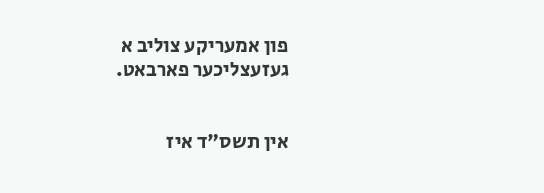פון אמעריקע צוליב א געזעצליכער פארבאט.


אין תשס"ד איז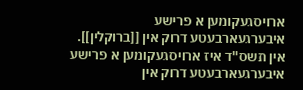ארויסגעקומען א פרישע איבערגעארבעטע דרוק אין [[ברוקלין]].
אין תשס"ד איז ארויסגעקומען א פרישע איבערגעארבעטע דרוק אין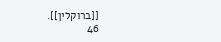[[ברוקלין]].
46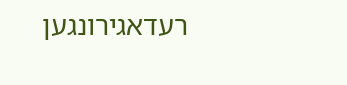רעדאגירונגען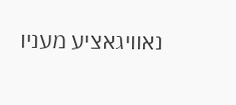נאוויגאציע מעניו